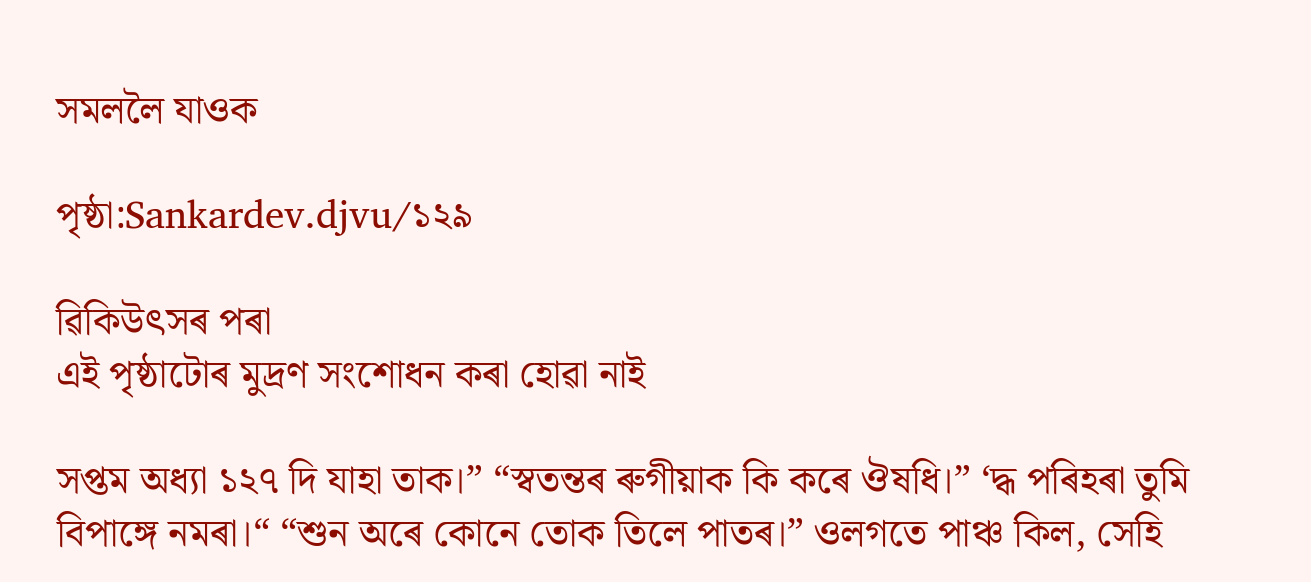সমললৈ যাওক

পৃষ্ঠা:Sankardev.djvu/১২৯

ৱিকিউৎসৰ পৰা
এই পৃষ্ঠাটোৰ মুদ্ৰণ সংশোধন কৰা হোৱা নাই

সপ্তম অধ্যা ১২৭ দি যাহা তাক।” “স্বতন্তৰ ৰুগীয়াক কি কৰে ঔষধি।” ‘দ্ধ পৰিহৰা তুমি বিপাঙ্গে নমৰা।“ “শুন অৰে কোনে তোক তিলে পাতৰ।” ওলগতে পাঞ্চ কিল, সেহি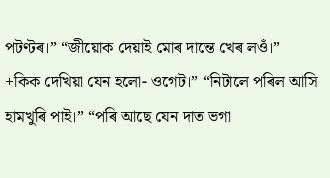পটণ্টৰ।” “জীয়োক দেয়াই মোৰ দান্তে খেৰ লওঁ।” +কিক দেখিয়া যেন হলো- ওগেট।” “নিটালে পৰিল আসি হামখুৰি পাই।” “পৰি আছে যেন দাত ভগা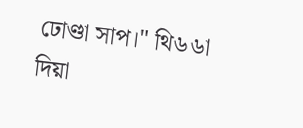ঢোণ্ডা সাপ।" থি৬৬া দিয়া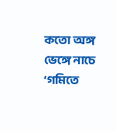কতো অঙ্গ ভেঙ্গে নাচে ‘গমিতে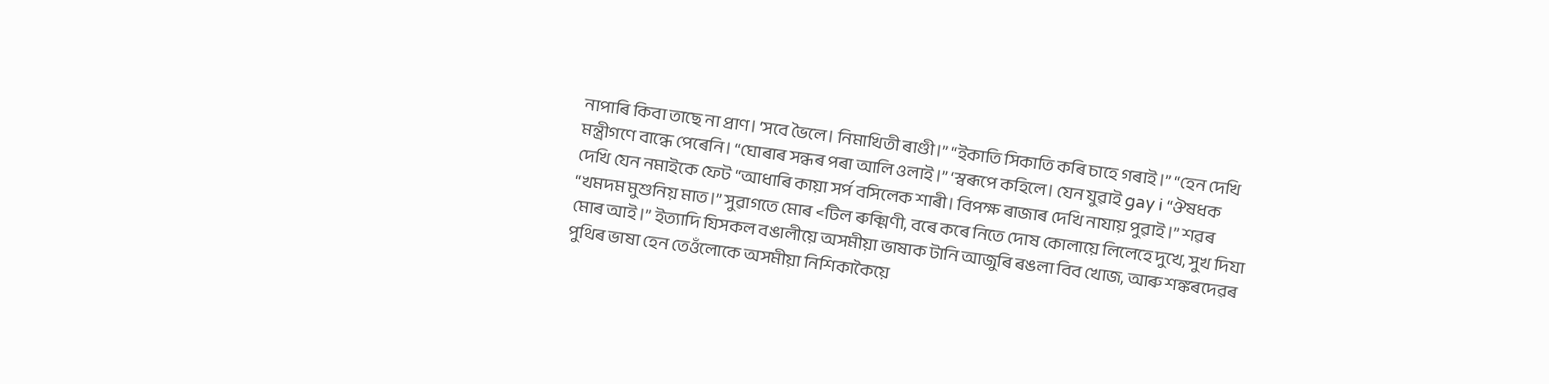নাপাৰি কিবা তাছে না প্ৰাণ। ‘সবে ভৈলে। নিমাখিতী ৰাণ্ডী।” “ইকাতি সিকাতি কৰি চাহে গৰাই।” “হেন দেখি মন্ত্ৰীগণে বান্ধে পেৰেনি। “ঘোৰাৰ সন্ধৰ পৰা আলি ওলাই।” ‘স্বৰূপে কহিলে। যেন যুৱাই gay i “ঔষধক দেখি যেন নমাইকে ফেট “আধাৰি কায়া সৰ্প বসিলেক শাৰী। বিপক্ষ ৰাজাৰ দেখি নাযায় পুৱাই।” শৱৰ “খমদম মুশুনিয় মাত।” সুৱাগতে মোৰ <টিল ৰুক্মিণী, বৰে কৰে নিতে দোষ কোলায়ে লিলেহে দুখে, সুখ দিযা মোৰ আই।” ইত্যাদি যিসকল বঙালীয়ে অসমীয়া ভাষাক টানি আজুৰি ৰঙলা বিব খোজ, আৰু শঙ্কৰদেৱৰ পুথিৰ ভাষা হেন তেওঁলোকে অসমীয়া নিশিকাকৈয়ে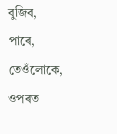বুজিব, পাৰে, তেওঁলোকে, ওপৰত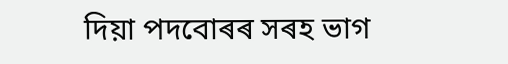দিয়া পদবোৰৰ সৰহ ভাগ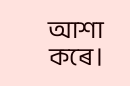আশা কৰে।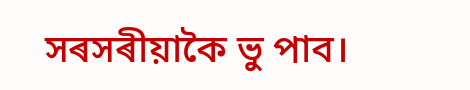সৰসৰীয়াকৈ ভু পাব।